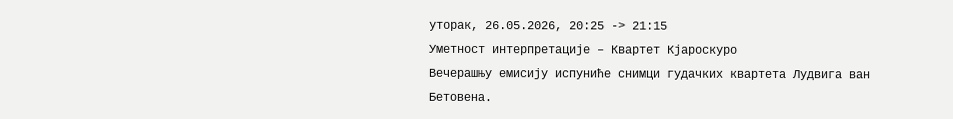уторак, 26.05.2026, 20:25 -> 21:15
Уметност интерпретације – Квартет Кјароскуро
Вечерашњу емисију испуниће снимци гудачких квартета Лудвига ван Бетовена.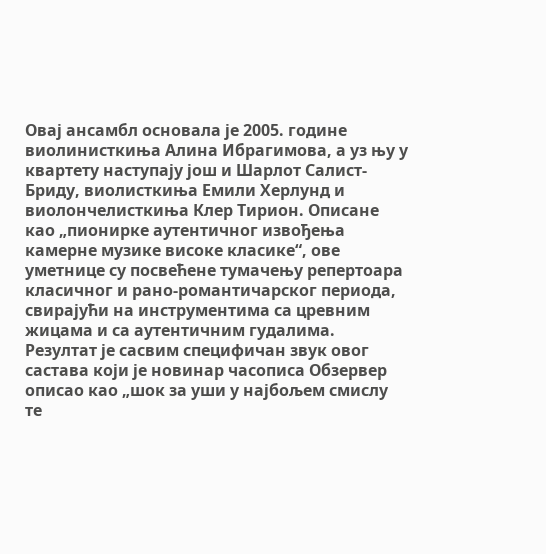Овај ансамбл основала је 2005. године виолинисткиња Алина Ибрагимова, а уз њу у квартету наступају још и Шарлот Салист-Бриду, виолисткиња Емили Херлунд и виолончелисткиња Клер Тирион. Описане као „пионирке аутентичног извођења камерне музике високе класике“, ове уметнице су посвећене тумачењу репертоара класичног и рано-романтичарског периода, свирајући на инструментима са цревним жицама и са аутентичним гудалима. Резултат је сасвим специфичан звук овог састава који је новинар часописа Обзервер описао као „шок за уши у најбољем смислу те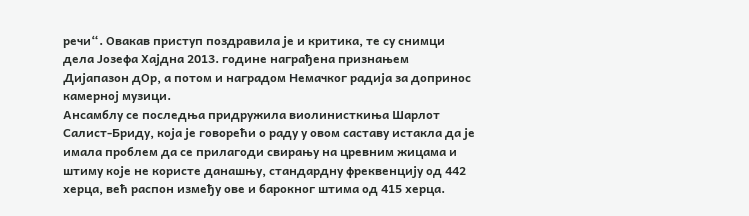речи“. Овакав приступ поздравила је и критика, те су снимци дела Јозефа Хајдна 2013. године награђена признањем Дијапазон дОр, а потом и наградом Немачког радија за допринос камерној музици.
Ансамблу се последња придружила виолинисткиња Шарлот Салист-Бриду, која је говорећи о раду у овом саставу истакла да је имала проблем да се прилагоди свирању на цревним жицама и штиму које не користе данашњу, стандардну фреквенцију од 442 херца, већ распон између ове и барокног штима од 415 херца.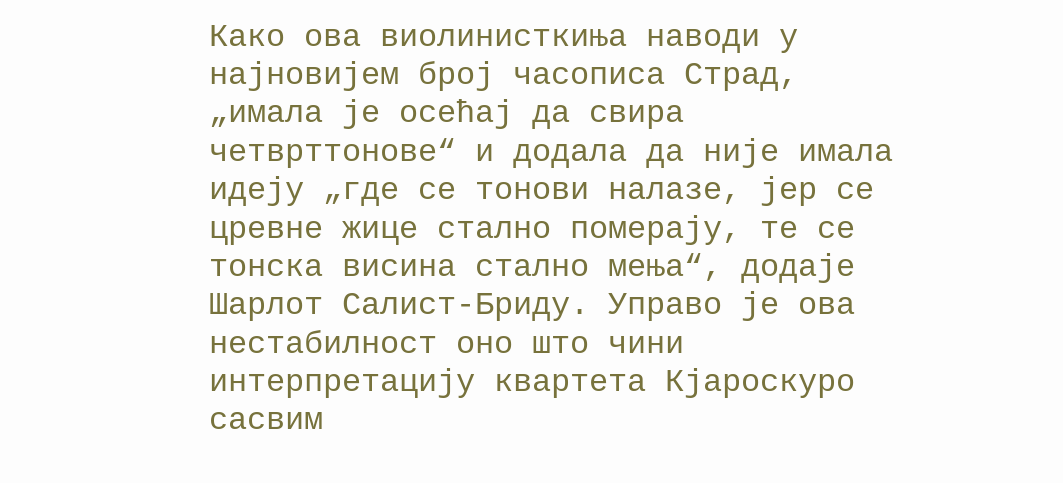Како ова виолинисткиња наводи у најновијем број часописа Страд, „имала је осећај да свира четврттонове“ и додала да није имала идеју „где се тонови налазе, јер се цревне жице стално померају, те се тонска висина стално мења“, додаје Шарлот Салист-Бриду. Управо је ова нестабилност оно што чини интерпретацију квартета Кјароскуро сасвим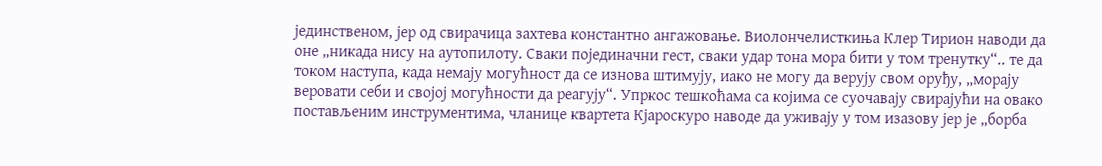јединственом, јер од свирачица захтева константно ангажовање. Виолончелисткиња Клер Тирион наводи да оне „никада нису на аутопилоту. Сваки појединачни гест, сваки удар тона мора бити у том тренутку“.. те да током наступа, када немају могућност да се изнова штимују, иако не могу да верују свом оруђу, „морају веровати себи и својој могућности да реагују“. Упркос тешкоћама са којима се суочавају свирајући на овако постављеним инструментима, чланице квартета Кјароскуро наводе да уживају у том изазову јер је „борба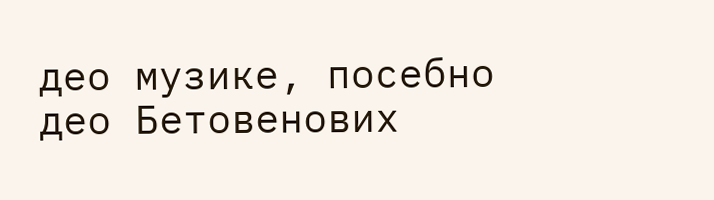део музике, посебно део Бетовенових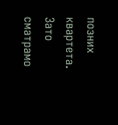позних квартета. Зато сматрамо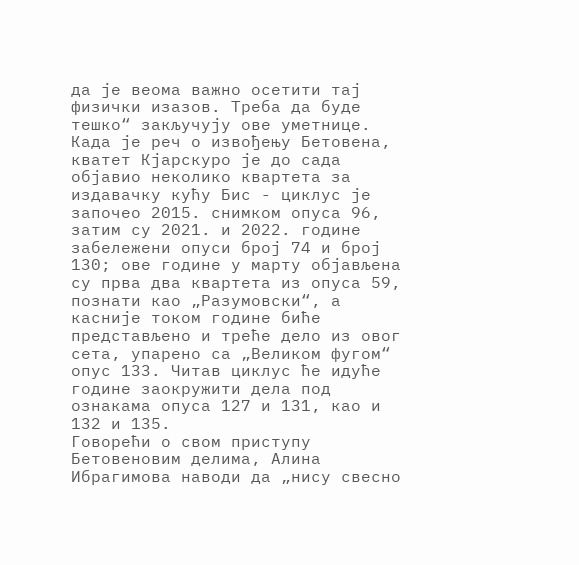да је веома важно осетити тај физички изазов. Треба да буде тешко“ закључују ове уметнице.
Када је реч о извођењу Бетовена, кватет Кјарскуро је до сада објавио неколико квартета за издавачку кућу Бис - циклус је започео 2015. снимком опуса 96, затим су 2021. и 2022. године забележени опуси број 74 и број 130; ове године у марту објављена су прва два квартета из опуса 59, познати као „Разумовски“, а касније током године биће представљено и треће дело из овог сета, упарено са „Великом фугом“ опус 133. Читав циклус ће идуће године заокружити дела под ознакама опуса 127 и 131, као и 132 и 135.
Говорећи о свом приступу Бетовеновим делима, Алина Ибрагимова наводи да „нису свесно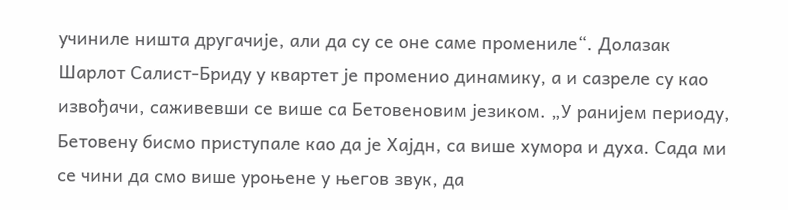учиниле ништа другачије, али да су се оне саме промениле“. Долазак Шарлот Салист-Бриду у квартет је променио динамику, а и сазреле су као извођачи, саживевши се више са Бетовеновим језиком. „У ранијем периоду, Бетовену бисмо приступале као да је Хајдн, са више хумора и духа. Сада ми се чини да смо више уроњене у његов звук, да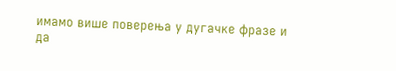имамо више поверења у дугачке фразе и да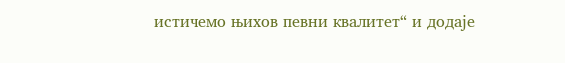истичемо њихов певни квалитет“ и додаје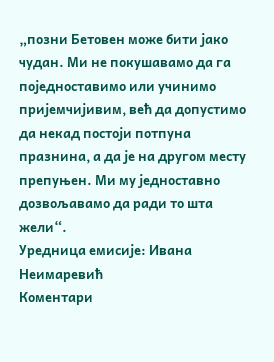„позни Бетовен може бити јако чудан. Ми не покушавамо да га поједноставимо или учинимо пријемчијивим, већ да допустимо да некад постоји потпуна празнина, а да је на другом месту препуњен. Ми му једноставно дозвољавамо да ради то шта жели“.
Уредница емисије: Ивана Неимаревић
Коментари